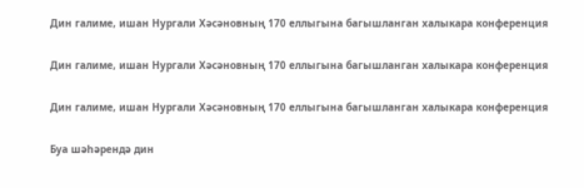Дин галиме, ишан Нургали Хәсәновның 170 еллыгына багышланган халыкара конференция

Дин галиме, ишан Нургали Хәсәновның 170 еллыгына багышланган халыкара конференция

Дин галиме, ишан Нургали Хәсәновның 170 еллыгына багышланган халыкара конференция

Буа шәһәрендә дин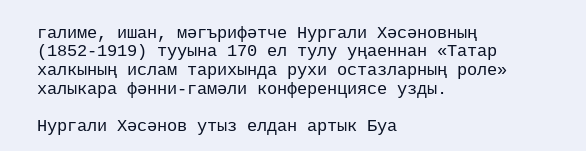галиме, ишан, мәгърифәтче Нургали Хәсәновның (1852-1919) тууына 170 ел тулу уңаеннан «Татар халкының ислам тарихында рухи остазларның роле» халыкара фәнни-гамәли конференциясе узды.

Нургали Хәсәнов утыз елдан артык Буа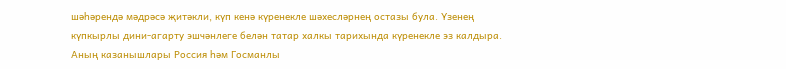шәһәрендә мәдрәсә җитәкли, күп кенә күренекле шәхесләрнең остазы була. Үзенең күпкырлы дини-агарту эшчәнлеге белән татар халкы тарихында күренекле эз калдыра. Аның казанышлары Россия һәм Госманлы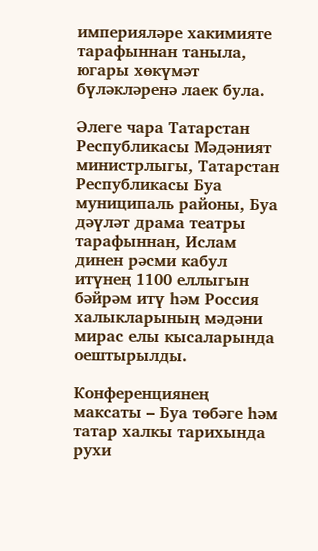империяләре хакимияте тарафыннан таныла, югары хөкүмәт бүләкләренә лаек була.

Әлеге чара Татарстан Республикасы Мәдәният министрлыгы, Татарстан Республикасы Буа муниципаль районы, Буа дәүләт драма театры тарафыннан, Ислам динен рәсми кабул итүнең 1100 еллыгын бәйрәм итү һәм Россия халыкларының мәдәни мирас елы кысаларында оештырылды.

Конференциянең максаты – Буа төбәге һәм татар халкы тарихында рухи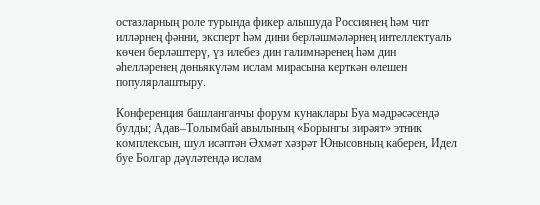остазларның роле турында фикер алышуда Россиянең һәм чит илләрнең фәнни, эксперт һәм дини берләшмәләрнең интеллектуаль көчен берләштерү, үз илебез дин галимнәренең һәм дин әһелләренең дөньякүләм ислам мирасына керткән өлешен популярлаштыру.

Конференция башланганчы форум кунаклары Буа мәдрәсәсендә булды; Адав–Толымбай авылының «Борынгы зирәят» этник комплексын, шул исәптән Әхмәт хәзрәт Юнысовның каберен, Идел буе Болгар дәүләтендә ислам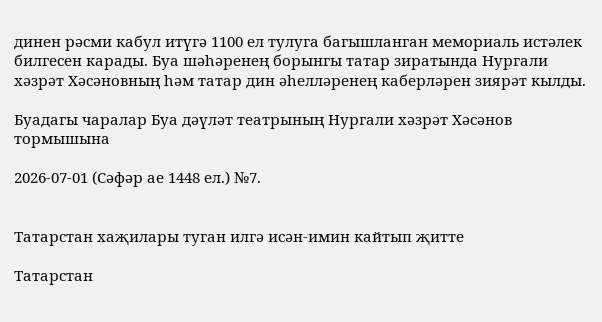динен рәсми кабул итүгә 1100 ел тулуга багышланган мемориаль истәлек билгесен карады. Буа шәһәренең борынгы татар зиратында Нургали хәзрәт Хәсәновның һәм татар дин әһелләренең каберләрен зиярәт кылды.

Буадагы чаралар Буа дәүләт театрының Нургали хәзрәт Хәсәнов тормышына

2026-07-01 (Сәфәр ае 1448 ел.) №7.


Татарстан хаҗилары туган илгә исән-имин кайтып җитте

Татарстан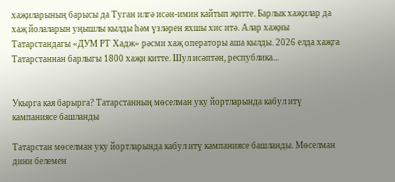хаҗиларының барысы да Туган илгә исән-имин кайтып җитте. Барлык хаҗилар да хаҗ йолаларын уңышлы кылды һәм үзләрен яхшы хис итә. Алар хаҗны Татарстандагы «ДУМ РТ Хадж» рәсми хаҗ операторы аша кылды. 2026 елда хаҗга Татарстаннан барлыгы 1800 хаҗи китте. Шул исәптән, республика...


Укырга кая барырга? Татарстанның мөселман уку йортларында кабул итү кампаниясе башланды

Татарстан мөселман уку йортларында кабул итү кампаниясе башланды. Мөселман дини белемен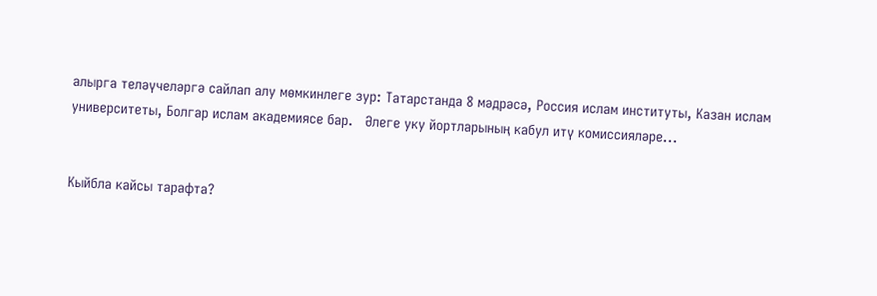алырга теләүчеләргә сайлап алу мөмкинлеге зур: Татарстанда 8 мәдрәсә, Россия ислам институты, Казан ислам университеты, Болгар ислам академиясе бар.   Әлеге уку йортларының кабул итү комиссияләре...


Кыйбла кайсы тарафта?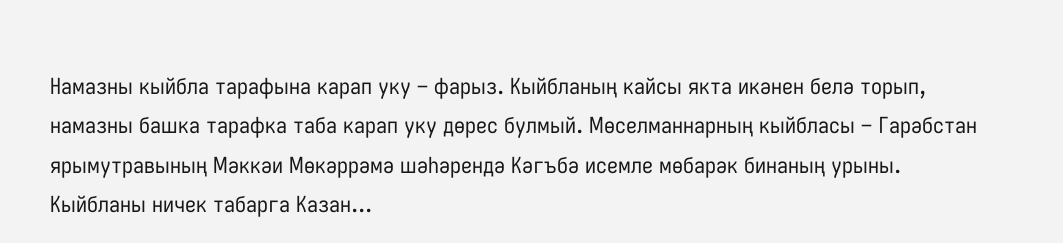Намазны кыйбла тарафына карап уку – фарыз. Кыйбланың кайсы якта икәнен белә торып, намазны башка тарафка таба карап уку дөрес булмый. Мөселманнарның кыйбласы – Гарәбстан ярымутравының Мәккәи Мөкәррәмә шәһәрендә Кәгъбә исемле мөбарәк бинаның урыны.   Кыйбланы ничек табарга Казан...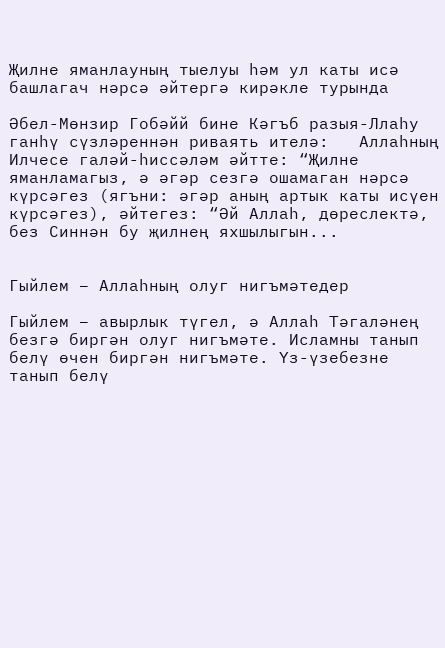Җилне яманлауның тыелуы һәм ул каты исә башлагач нәрсә әйтергә кирәкле турында

Әбел-Мөнзир Гобәйй бине Кәгъб разыя-Ллаһу ганһү сүзләреннән риваять ителә:   Аллаһның Илчесе галәй-һиссәләм әйтте: “Җилне яманламагыз, ә әгәр сезгә ошамаган нәрсә күрсәгез (ягъни: әгәр аның артык каты исүен күрсәгез), әйтегез: “Әй Аллаһ, дөреслектә, без Синнән бу җилнең яхшылыгын...


Гыйлем – Аллаһның олуг нигъмәтедер

Гыйлем – авырлык түгел, ә Аллаһ Тәгаләнең безгә биргән олуг нигъмәте. Исламны танып белү өчен биргән нигъмәте. Үз-үзебезне танып белү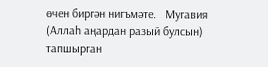өчен биргән нигъмәте.   Мугавия (Аллаһ аңардан разый булсын) тапшырган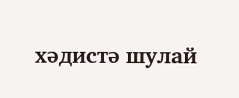хәдистә шулай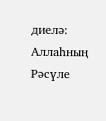диелә: Аллаһның Рәсүле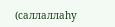(саллаллаһу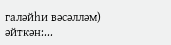галәйһи вәсәлләм) әйткән:...